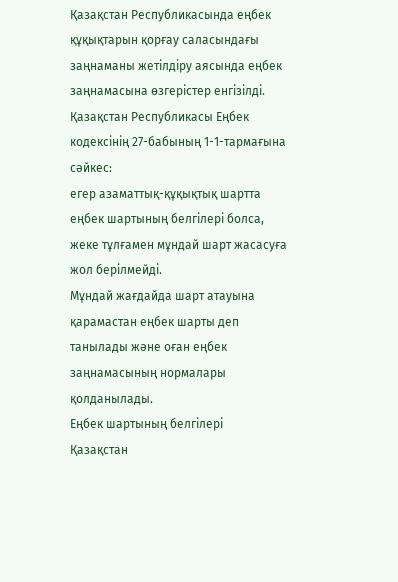Қазақстан Республикасында еңбек құқықтарын қорғау саласындағы заңнаманы жетілдіру аясында еңбек заңнамасына өзгерістер енгізілді.
Қазақстан Республикасы Еңбек кодексінің 27-бабының 1-1-тармағына сәйкес:
егер азаматтық-құқықтық шартта еңбек шартының белгілері болса, жеке тұлғамен мұндай шарт жасасуға жол берілмейді.
Мұндай жағдайда шарт атауына қарамастан еңбек шарты деп танылады және оған еңбек заңнамасының нормалары қолданылады.
Еңбек шартының белгілері
Қазақстан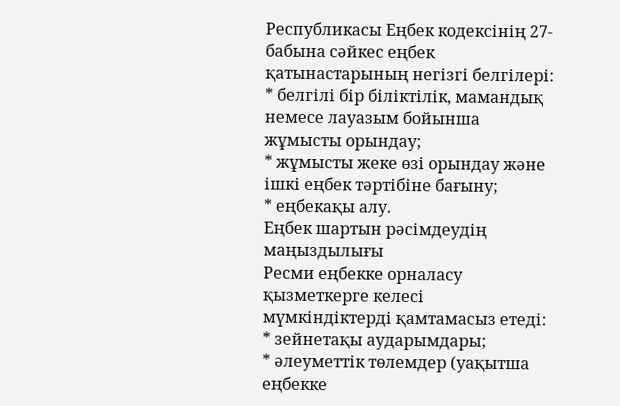Республикасы Еңбек кодексінің 27-бабына сәйкес еңбек қатынастарының негізгі белгілері:
* белгілі бір біліктілік, мамандық немесе лауазым бойынша жұмысты орындау;
* жұмысты жеке өзі орындау және ішкі еңбек тәртібіне бағыну;
* еңбекақы алу.
Еңбек шартын рәсімдеудің маңыздылығы
Ресми еңбекке орналасу қызметкерге келесі мүмкіндіктерді қамтамасыз етеді:
* зейнетақы аударымдары;
* әлеуметтік төлемдер (уақытша еңбекке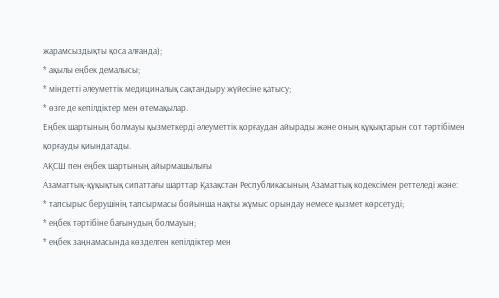жарамсыздықты қоса алғанда);
* ақылы еңбек демалысы;
* міндетті әлеуметтік медициналық сақтандыру жүйесіне қатысу;
* өзге де кепілдіктер мен өтемақылар.
Еңбек шартының болмауы қызметкерді әлеуметтік қорғаудан айырады және оның құқықтарын сот тәртібімен қорғауды қиындатады.
АҚСШ пен еңбек шартының айырмашылығы
Азаматтық-құқықтық сипаттағы шарттар Қазақстан Республикасының Азаматтық кодексімен реттеледі және:
* тапсырыс берушінің тапсырмасы бойынша нақты жұмыс орындау немесе қызмет көрсетуді;
* еңбек тәртібіне бағынудың болмауын;
* еңбек заңнамасында көзделген кепілдіктер мен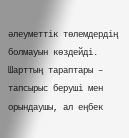әлеуметтік төлемдердің болмауын көздейді.
Шарттың тараптары – тапсырыс беруші мен орындаушы, ал еңбек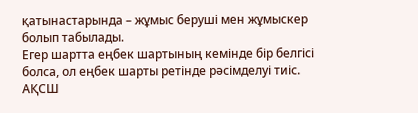қатынастарында – жұмыс беруші мен жұмыскер болып табылады.
Егер шартта еңбек шартының кемінде бір белгісі болса, ол еңбек шарты ретінде рәсімделуі тиіс.
АҚСШ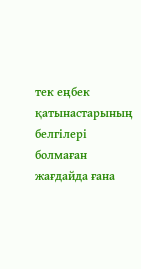тек еңбек қатынастарының белгілері болмаған жағдайда ғана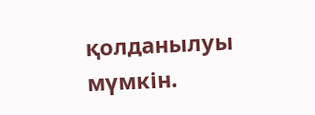қолданылуы мүмкін.